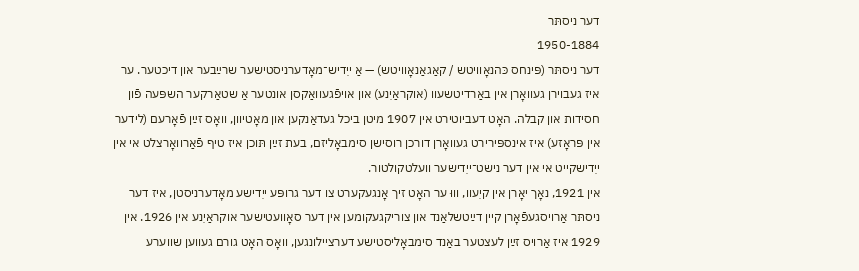דער ניסתּר
1950-1884
דער ניסתּר (פּינחס כּהנאָוויטש / קאַגאַנאָוויטש) — אַ ייִדיש־מאָדערניסטישער שרײַבער און דיכטער. ער איז געבוירן געוואָרן אין באַרדיטשעוו (אוקראַיִנע) און אויפֿגעוואַקסן אונטער אַ שטאַרקער השפּעה פֿון חסידות און קבלה. האָט דעביוטירט אין 1907 מיטן ביכל געדאַנקען און מאָטיוון, וואָס זײַן פֿאָרעם (לידער אין פּראָזע) איז אינספּירירט געוואָרן דורכן רוסישן סימבאָליזם, בעת זײַן תּוכן איז טיף פֿאַרוואָרצלט אי אין ייִדישקייט אי אין דער נישט־ייִדישער וועלטקולטור.
אין 1921, נאָך יאָרן אין קיִעוו, וווּ ער האָט זיך אָנגעקערט צו דער גרופּע ייִדישע מאָדערניסטן, איז דער ניסתּר אַרויסגעפֿאָרן קיין דײַטשלאַנד און צוריקגעקומען אין דער סאָוועטישער אוקראַיִנע אין 1926. אין 1929 איז אַרויס זײַן לעצטער באַנד סימבאָליסטישע דערציילונגען, וואָס האָט גורם געווען שווערע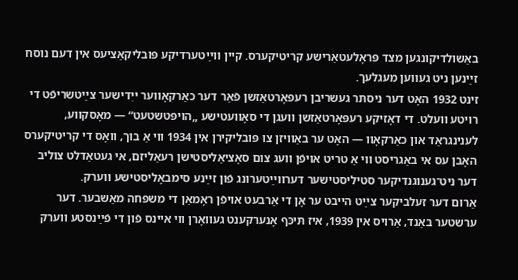באַשולדיקונגען מצד פּראָלעטאַרישע קריטיקערס. קיין ווײַטערדיקע פּובליקאַציעס אין דעם נוסח זײַנען ניט געווען מעגלעך.
זינט 1932 האָט דער ניסתּר געשריבן רעפּאָרטאַזשן פֿאַר דער כאַרקאָווער ייִדישער צײַטשריפֿט די רויטע וועלט. די דאָזיקע רעפּאָרטאַזשן וועגן די סאָוועטישע „הויפּטשטעט“ — מאָסקווע, לענינגראַד און כאַרקאָוו — האָט ער באַוויזן צו פּובליקירן אין 1934 ווי אַ בוך, וואָס די קריטיקערס האָבן עס אי באַגריסט ווי אַ טריט אויפֿן וועג צום סאָציאַליסטישן רעאַליזם, אי געטאַדלט צוליב דער ניט־גענוגנדיקער סטיליסטישער דערווײַטערונג פֿון זײַנע סימבאָליסטישע ווערק.
אַרום דער זעלביקער צײַט הייבט ער אָן די אַרבעט אויפֿן ראָמאַן די משפּחה מאַשבער. דער ערשטער באַנד, אַרויס אין 1939, איז תּיכּף אָנערקענט געוואָרן ווי איינס פֿון די פֿײַנסטע ווערק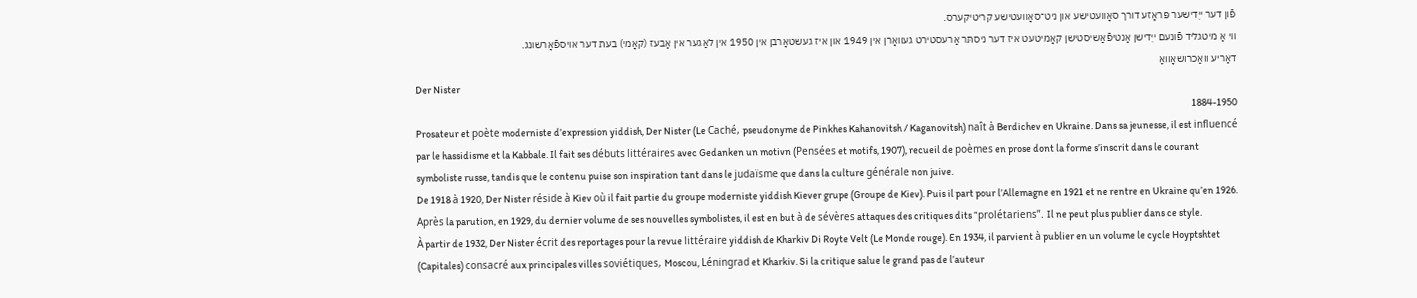פֿון דער ייִדישער פּראָזע דורך סאָוועטישע און ניט־סאָוועטישע קריטיקערס.
ווי אַ מיטגליד פֿונעם ייִדישן אַנטיפֿאַשיסטישן קאָמיטעט איז דער ניסתּר אַרעסטירט געוואָרן אין 1949 און איז געשטאָרבן אין 1950 אין לאַגער אין אַבעז (קאָמי) בעת דער אויספֿאָרשונג.
דאַריע וואַכרושאָוואַ
Der Nister
1884-1950
Prosateur et poète moderniste d’expression yiddish, Der Nister (Le Caché, pseudonyme de Pinkhes Kahanovitsh / Kaganovitsh) naît à Berdichev en Ukraine. Dans sa jeunesse, il est influencé par le hassidisme et la Kabbale. Il fait ses débuts littéraires avec Gedanken un motivn (Pensées et motifs, 1907), recueil de poèmes en prose dont la forme s’inscrit dans le courant symboliste russe, tandis que le contenu puise son inspiration tant dans le judaïsme que dans la culture générale non juive.
De 1918 à 1920, Der Nister réside à Kiev où il fait partie du groupe moderniste yiddish Kiever grupe (Groupe de Kiev). Puis il part pour l’Allemagne en 1921 et ne rentre en Ukraine qu’en 1926. Après la parution, en 1929, du dernier volume de ses nouvelles symbolistes, il est en but à de sévères attaques des critiques dits “prolétariens”. Il ne peut plus publier dans ce style.
À partir de 1932, Der Nister écrit des reportages pour la revue littéraire yiddish de Kharkiv Di Royte Velt (Le Monde rouge). En 1934, il parvient à publier en un volume le cycle Hoyptshtet (Capitales) consacré aux principales villes soviétiques, Moscou, Léningrad et Kharkiv. Si la critique salue le grand pas de l’auteur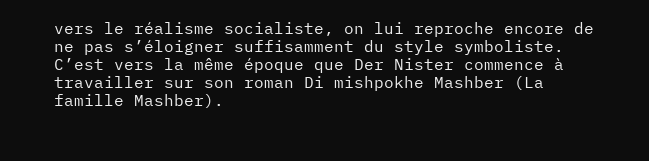vers le réalisme socialiste, on lui reproche encore de ne pas s’éloigner suffisamment du style symboliste.
C’est vers la même époque que Der Nister commence à travailler sur son roman Di mishpokhe Mashber (La famille Mashber).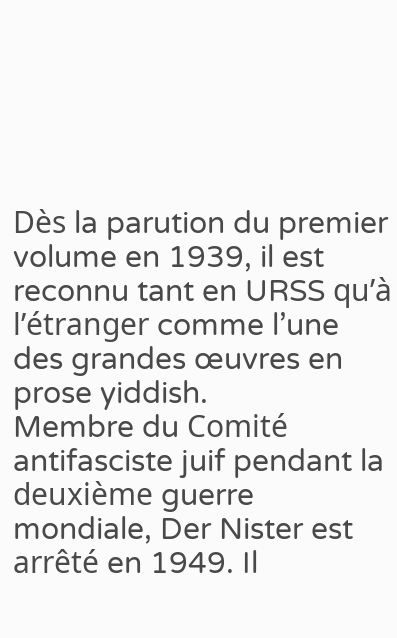Dès la parution du premier volume en 1939, il est reconnu tant en URSS qu’à l’étranger comme l’une des grandes œuvres en prose yiddish.
Membre du Comité antifasciste juif pendant la deuxième guerre mondiale, Der Nister est arrêté en 1949. Il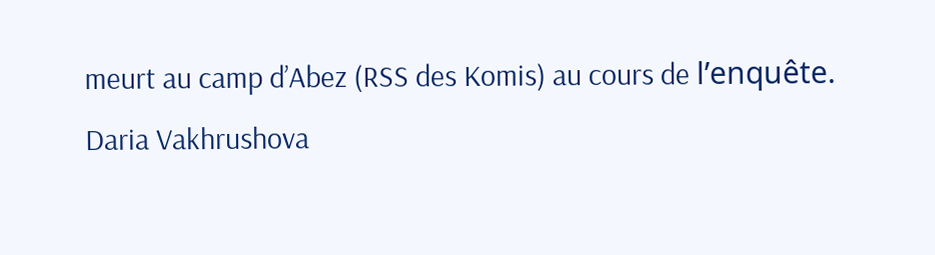meurt au camp d’Abez (RSS des Komis) au cours de l’enquête.
Daria Vakhrushova